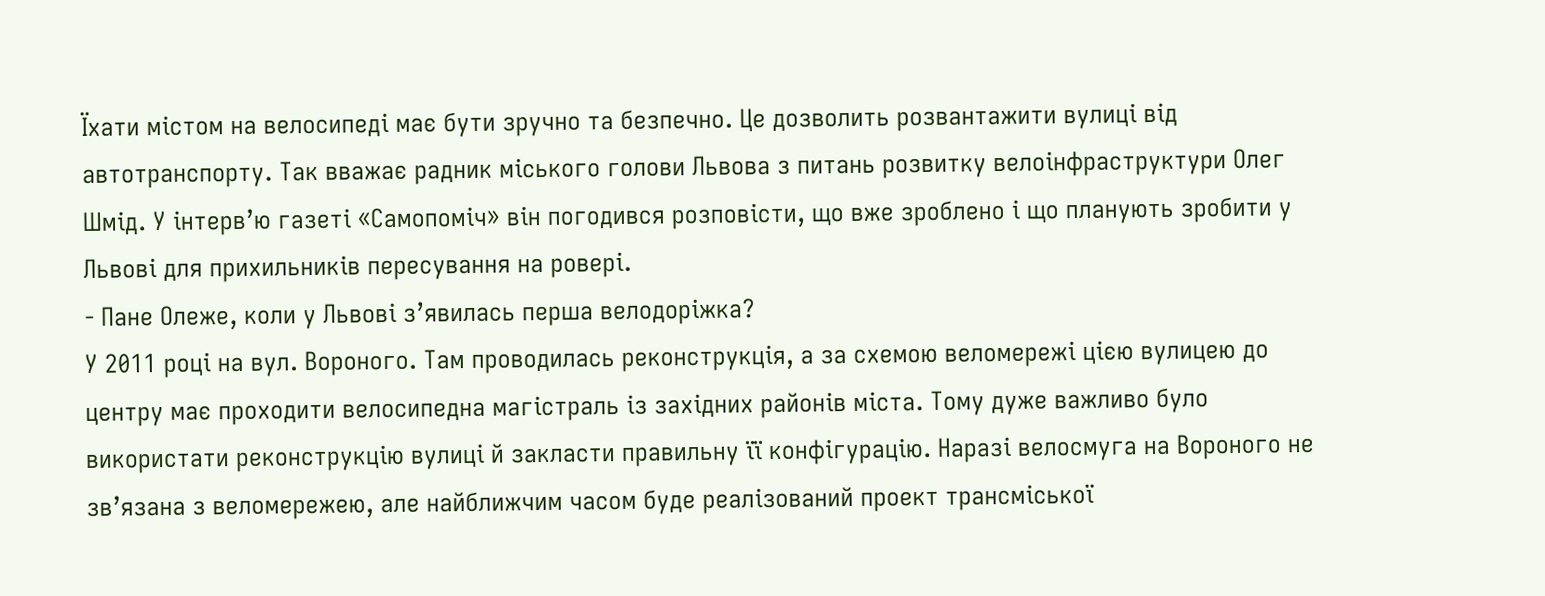Їхати містом на велосипеді має бути зручно та безпечно. Це дозволить розвантажити вулиці від автотранспорту. Так вважає радник міського голови Львова з питань розвитку велоінфраструктури Олег Шмід. У інтерв’ю газеті «Самопоміч» він погодився розповісти, що вже зроблено і що планують зробити у Львові для прихильників пересування на ровері.
- Пане Олеже, коли у Львові з’явилась перша велодоріжка?
У 2011 році на вул. Вороного. Там проводилась реконструкція, а за схемою веломережі цією вулицею до центру має проходити велосипедна магістраль із західних районів міста. Тому дуже важливо було використати реконструкцію вулиці й закласти правильну її конфігурацію. Наразі велосмуга на Вороного не зв’язана з веломережею, але найближчим часом буде реалізований проект трансміської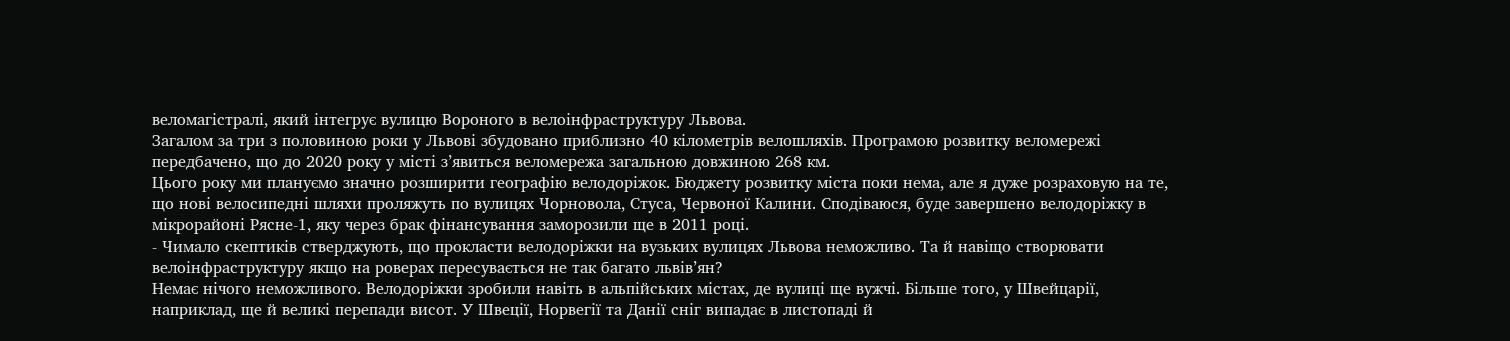веломагістралі, який інтегрує вулицю Вороного в велоінфраструктуру Львова.
Загалом за три з половиною роки у Львові збудовано приблизно 40 кілометрів велошляхів. Програмою розвитку веломережі передбачено, що до 2020 року у місті з’явиться веломережа загальною довжиною 268 км.
Цього року ми плануємо значно розширити географію велодоріжок. Бюджету розвитку міста поки нема, але я дуже розраховую на те, що нові велосипедні шляхи проляжуть по вулицях Чорновола, Стуса, Червоної Калини. Сподіваюся, буде завершено велодоріжку в мікрорайоні Рясне-1, яку через брак фінансування заморозили ще в 2011 році.
- Чимало скептиків стверджують, що прокласти велодоріжки на вузьких вулицях Львова неможливо. Та й навіщо створювати велоінфраструктуру якщо на роверах пересувається не так багато львів’ян?
Немає нічого неможливого. Велодоріжки зробили навіть в альпійських містах, де вулиці ще вужчі. Більше того, у Швейцарії, наприклад, ще й великі перепади висот. У Швеції, Норвегії та Данії сніг випадає в листопаді й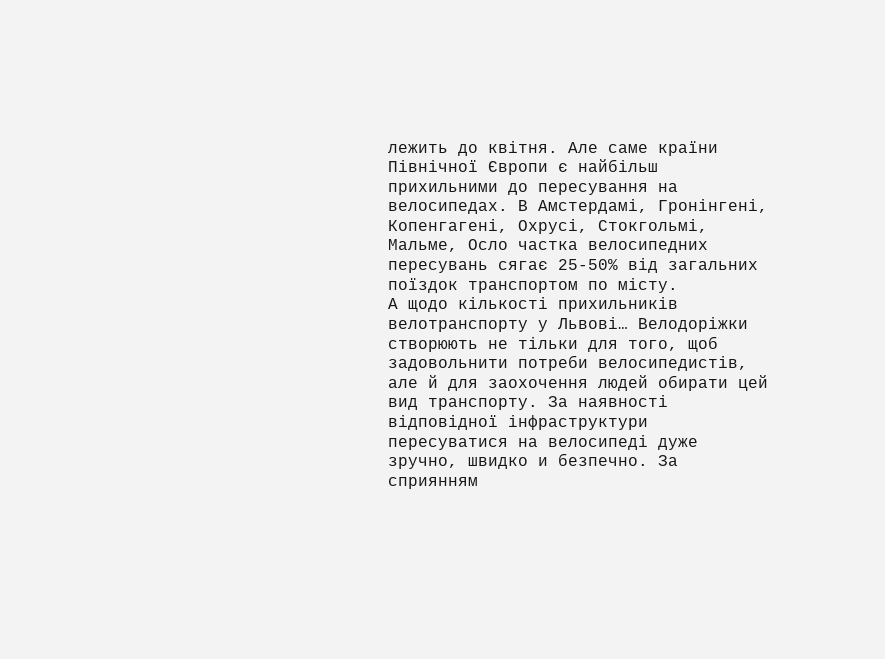лежить до квітня. Але саме країни Північної Європи є найбільш прихильними до пересування на велосипедах. В Амстердамі, Гронінгені, Копенгагені, Охрусі, Стокгольмі, Мальме, Осло частка велосипедних пересувань сягає 25-50% від загальних поїздок транспортом по місту.
А щодо кількості прихильників велотранспорту у Львові… Велодоріжки створюють не тільки для того, щоб задовольнити потреби велосипедистів, але й для заохочення людей обирати цей вид транспорту. За наявності відповідної інфраструктури пересуватися на велосипеді дуже зручно, швидко и безпечно. За сприянням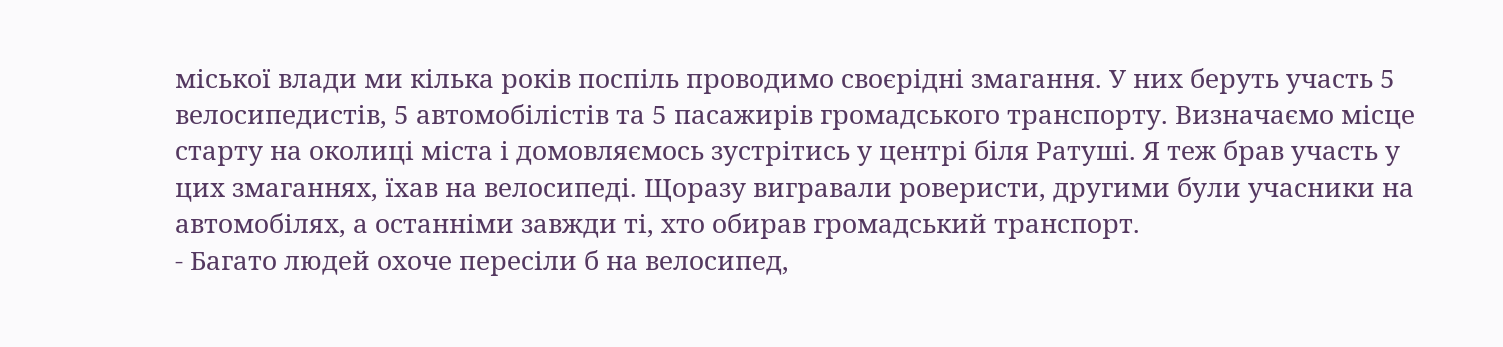міської влади ми кілька років поспіль проводимо своєрідні змагання. У них беруть участь 5 велосипедистів, 5 автомобілістів та 5 пасажирів громадського транспорту. Визначаємо місце старту на околиці міста і домовляємось зустрітись у центрі біля Ратуші. Я теж брав участь у цих змаганнях, їхав на велосипеді. Щоразу вигравали роверисти, другими були учасники на автомобілях, а останніми завжди ті, хто обирав громадський транспорт.
- Багато людей охоче пересіли б на велосипед,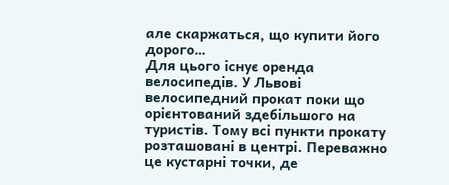але скаржаться, що купити його дорого…
Для цього існує оренда велосипедів. У Львові велосипедний прокат поки що орієнтований здебільшого на туристів. Тому всі пункти прокату розташовані в центрі. Переважно це кустарні точки, де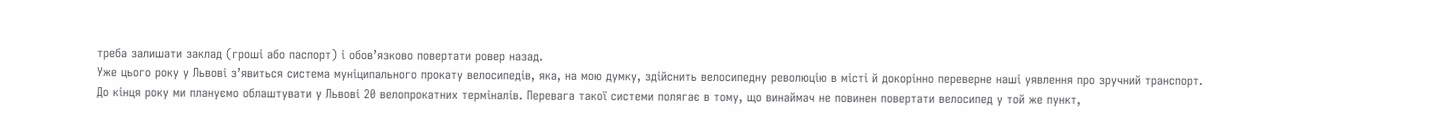треба залишати заклад (гроші або паспорт) і обов’язково повертати ровер назад.
Уже цього року у Львові з’явиться система муніципального прокату велосипедів, яка, на мою думку, здійснить велосипедну революцію в місті й докорінно переверне наші уявлення про зручний транспорт.
До кінця року ми плануємо облаштувати у Львові 20 велопрокатних терміналів. Перевага такої системи полягає в тому, що винаймач не повинен повертати велосипед у той же пункт,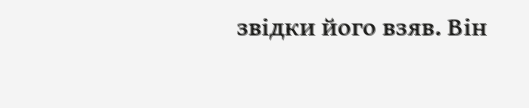звідки його взяв. Він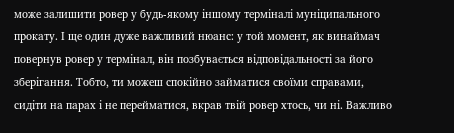може залишити ровер у будь-якому іншому терміналі муніципального прокату. І ще один дуже важливий нюанс: у той момент, як винаймач повернув ровер у термінал, він позбувається відповідальності за його зберігання. Тобто, ти можеш спокійно займатися своїми справами, сидіти на парах і не перейматися, вкрав твій ровер хтось, чи ні. Важливо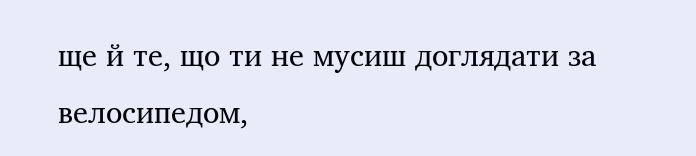ще й те, що ти не мусиш доглядати за велосипедом,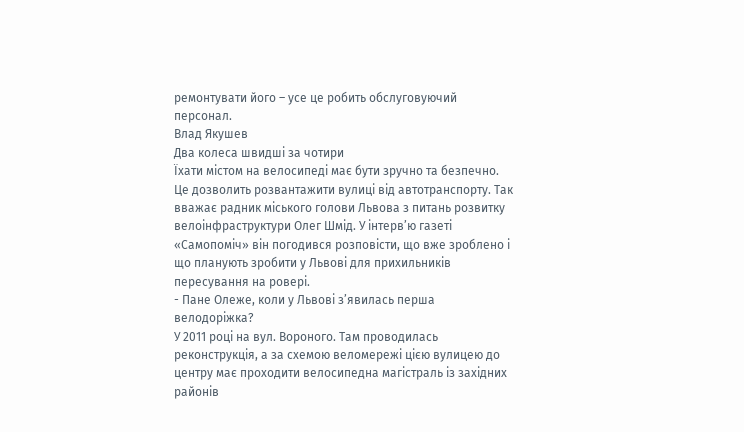ремонтувати його – усе це робить обслуговуючий персонал.
Влад Якушев
Два колеса швидші за чотири
Їхати містом на велосипеді має бути зручно та безпечно. Це дозволить розвантажити вулиці від автотранспорту. Так вважає радник міського голови Львова з питань розвитку велоінфраструктури Олег Шмід. У інтерв’ю газеті «Самопоміч» він погодився розповісти, що вже зроблено і що планують зробити у Львові для прихильників пересування на ровері.
- Пане Олеже, коли у Львові з’явилась перша велодоріжка?
У 2011 році на вул. Вороного. Там проводилась реконструкція, а за схемою веломережі цією вулицею до центру має проходити велосипедна магістраль із західних районів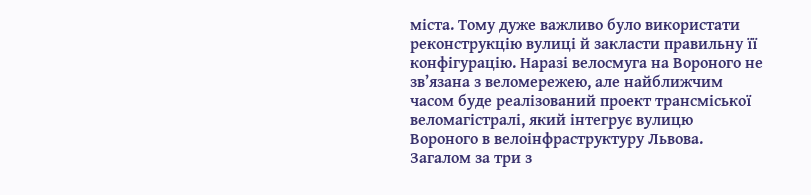міста. Тому дуже важливо було використати реконструкцію вулиці й закласти правильну її конфігурацію. Наразі велосмуга на Вороного не зв’язана з веломережею, але найближчим часом буде реалізований проект трансміської веломагістралі, який інтегрує вулицю Вороного в велоінфраструктуру Львова.
Загалом за три з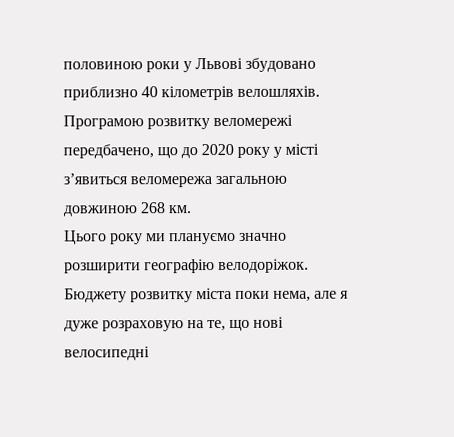половиною роки у Львові збудовано приблизно 40 кілометрів велошляхів. Програмою розвитку веломережі передбачено, що до 2020 року у місті з’явиться веломережа загальною довжиною 268 км.
Цього року ми плануємо значно розширити географію велодоріжок. Бюджету розвитку міста поки нема, але я дуже розраховую на те, що нові велосипедні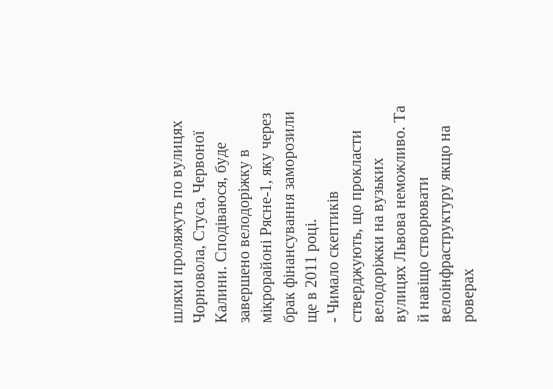шляхи проляжуть по вулицях Чорновола, Стуса, Червоної Калини. Сподіваюся, буде завершено велодоріжку в мікрорайоні Рясне-1, яку через брак фінансування заморозили ще в 2011 році.
- Чимало скептиків стверджують, що прокласти велодоріжки на вузьких вулицях Львова неможливо. Та й навіщо створювати велоінфраструктуру якщо на роверах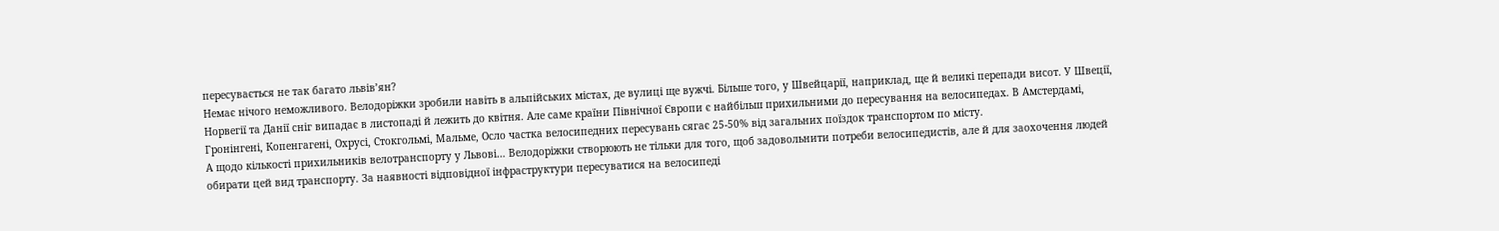пересувається не так багато львів’ян?
Немає нічого неможливого. Велодоріжки зробили навіть в альпійських містах, де вулиці ще вужчі. Більше того, у Швейцарії, наприклад, ще й великі перепади висот. У Швеції, Норвегії та Данії сніг випадає в листопаді й лежить до квітня. Але саме країни Північної Європи є найбільш прихильними до пересування на велосипедах. В Амстердамі, Гронінгені, Копенгагені, Охрусі, Стокгольмі, Мальме, Осло частка велосипедних пересувань сягає 25-50% від загальних поїздок транспортом по місту.
А щодо кількості прихильників велотранспорту у Львові… Велодоріжки створюють не тільки для того, щоб задовольнити потреби велосипедистів, але й для заохочення людей обирати цей вид транспорту. За наявності відповідної інфраструктури пересуватися на велосипеді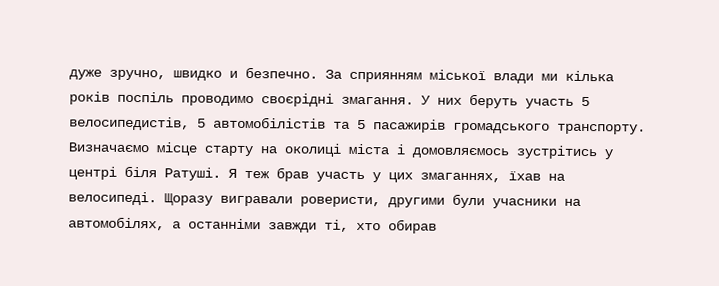дуже зручно, швидко и безпечно. За сприянням міської влади ми кілька років поспіль проводимо своєрідні змагання. У них беруть участь 5 велосипедистів, 5 автомобілістів та 5 пасажирів громадського транспорту. Визначаємо місце старту на околиці міста і домовляємось зустрітись у центрі біля Ратуші. Я теж брав участь у цих змаганнях, їхав на велосипеді. Щоразу вигравали роверисти, другими були учасники на автомобілях, а останніми завжди ті, хто обирав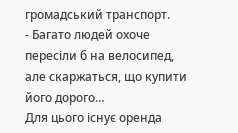громадський транспорт.
- Багато людей охоче пересіли б на велосипед, але скаржаться, що купити його дорого…
Для цього існує оренда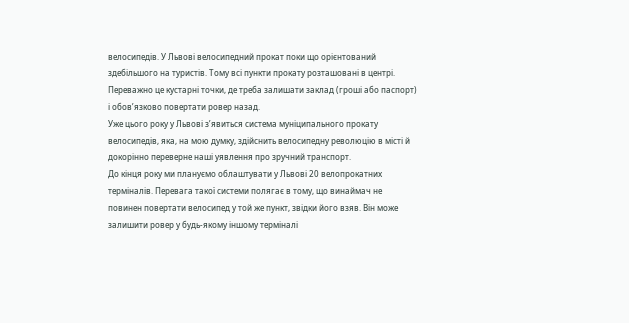велосипедів. У Львові велосипедний прокат поки що орієнтований здебільшого на туристів. Тому всі пункти прокату розташовані в центрі. Переважно це кустарні точки, де треба залишати заклад (гроші або паспорт) і обов’язково повертати ровер назад.
Уже цього року у Львові з’явиться система муніципального прокату велосипедів, яка, на мою думку, здійснить велосипедну революцію в місті й докорінно переверне наші уявлення про зручний транспорт.
До кінця року ми плануємо облаштувати у Львові 20 велопрокатних терміналів. Перевага такої системи полягає в тому, що винаймач не повинен повертати велосипед у той же пункт, звідки його взяв. Він може залишити ровер у будь-якому іншому терміналі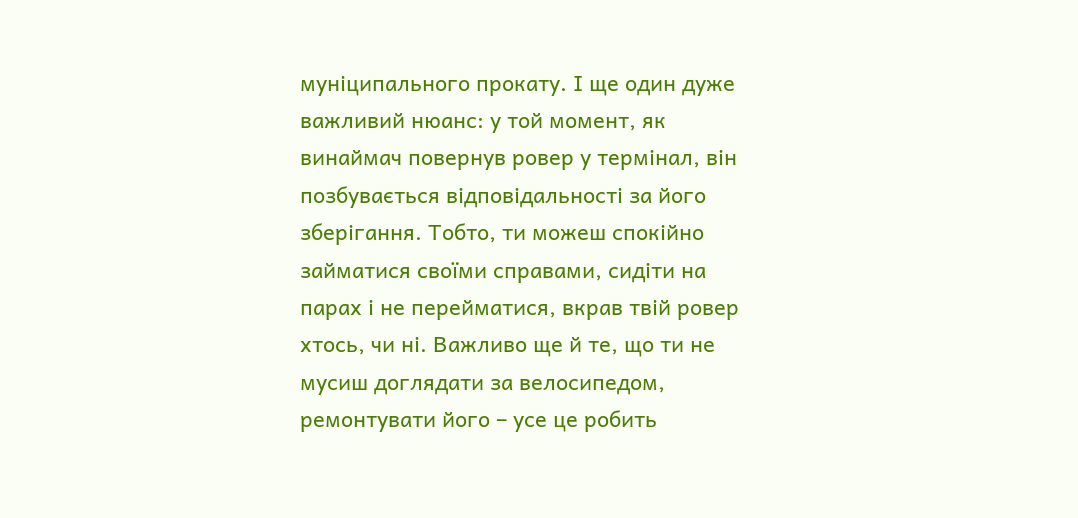муніципального прокату. І ще один дуже важливий нюанс: у той момент, як винаймач повернув ровер у термінал, він позбувається відповідальності за його зберігання. Тобто, ти можеш спокійно займатися своїми справами, сидіти на парах і не перейматися, вкрав твій ровер хтось, чи ні. Важливо ще й те, що ти не мусиш доглядати за велосипедом, ремонтувати його – усе це робить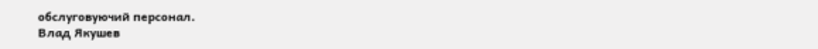обслуговуючий персонал.
Влад Якушев